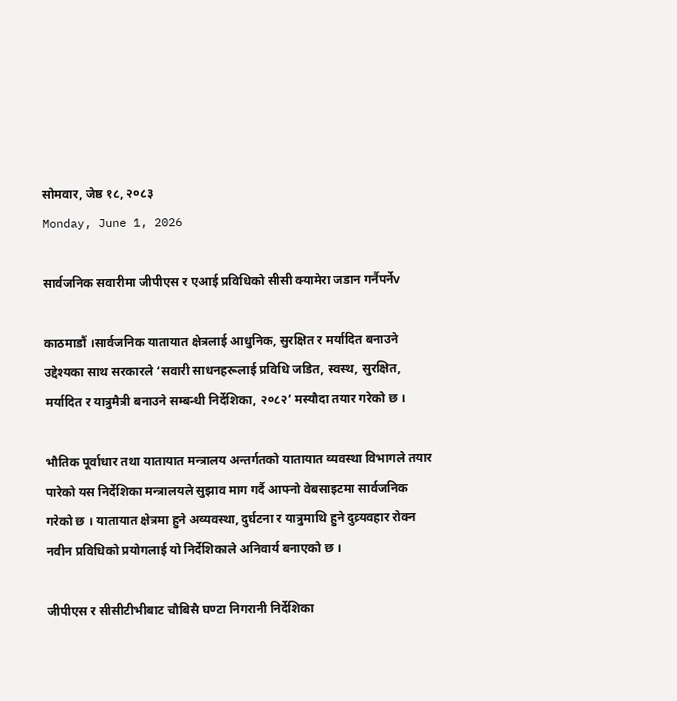सोमवार, जेष्ठ १८, २०८३
Monday, June 1, 2026

सार्वजनिक सवारीमा जीपीएस र एआई प्रविधिको सीसी क्यामेरा जडान गर्नैपर्नेv

काठमाडौं ।सार्वजनिक यातायात क्षेत्रलाई आधुनिक, सुरक्षित र मर्यादित बनाउने उद्देश्यका साथ सरकारले ‘सवारी साधनहरूलाई प्रविधि जडित, स्वस्थ, सुरक्षित, मर्यादित र यात्रुमैत्री बनाउने सम्बन्धी निर्देशिका, २०८२’ मस्यौदा तयार गरेको छ ।

भौतिक पूर्वाधार तथा यातायात मन्त्रालय अन्तर्गतको यातायात व्यवस्था विभागले तयार पारेको यस निर्देशिका मन्त्रालयले सुझाव माग गर्दै आफ्नो वेबसाइटमा सार्वजनिक गरेको छ । यातायात क्षेत्रमा हुने अव्यवस्था, दुर्घटना र यात्रुमाथि हुने दुव्र्यवहार रोक्न नवीन प्रविधिको प्रयोगलाई यो निर्देशिकाले अनिवार्य बनाएको छ ।

जीपीएस र सीसीटीभीबाट चौबिसै घण्टा निगरानी निर्देशिका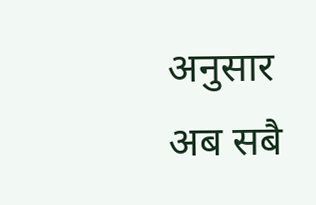अनुसार अब सबै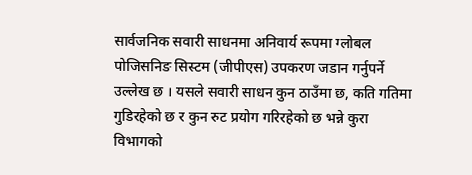सार्वजनिक सवारी साधनमा अनिवार्य रूपमा ग्लोबल पोजिसनिङ सिस्टम (जीपीएस) उपकरण जडान गर्नुपर्ने उल्लेख छ । यसले सवारी साधन कुन ठाउँमा छ, कति गतिमा गुडिरहेको छ र कुन रुट प्रयोग गरिरहेको छ भन्ने कुरा विभागको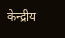केन्द्रीय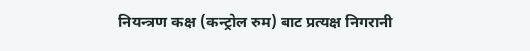नियन्त्रण कक्ष (कन्ट्रोल रुम) बाट प्रत्यक्ष निगरानी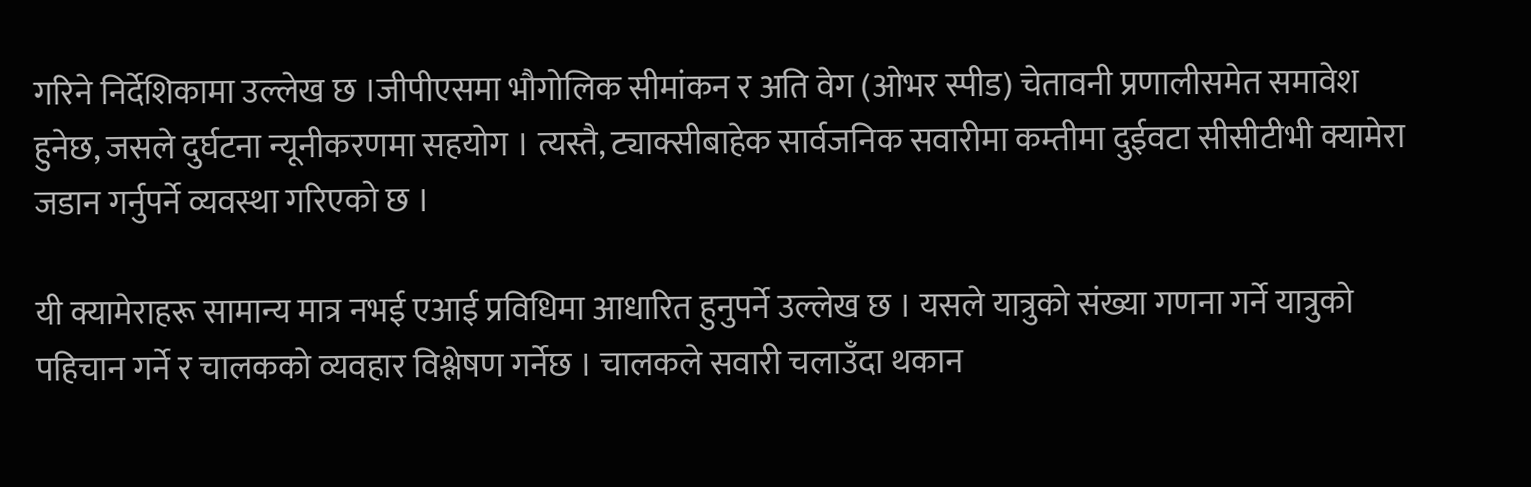गरिने निर्देशिकामा उल्लेख छ ।जीपीएसमा भौगोलिक सीमांकन र अति वेग (ओभर स्पीड) चेतावनी प्रणालीसमेत समावेश हुनेछ, जसले दुर्घटना न्यूनीकरणमा सहयोग । त्यस्तै, ट्याक्सीबाहेक सार्वजनिक सवारीमा कम्तीमा दुईवटा सीसीटीभी क्यामेरा जडान गर्नुपर्ने व्यवस्था गरिएको छ ।

यी क्यामेराहरू सामान्य मात्र नभई एआई प्रविधिमा आधारित हुनुपर्ने उल्लेख छ । यसले यात्रुको संख्या गणना गर्ने यात्रुको पहिचान गर्ने र चालकको व्यवहार विश्लेषण गर्नेछ । चालकले सवारी चलाउँदा थकान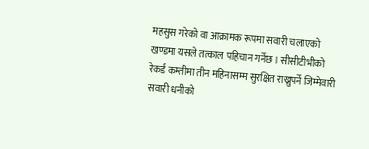महसुस गरेको वा आक्रामक रूपमा सवारी चलाएको खण्डमा यसले तत्काल पहिचान गर्नेछ । सीसीटीभीको रेकर्ड कम्तीमा तीन महिनासम्म सुरक्षित राख्नुपर्ने जिम्मेवारी सवारी धनीको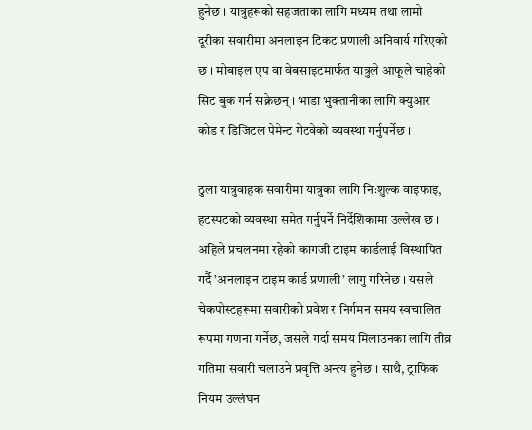हुनेछ । यात्रुहरूको सहजताका लागि मध्यम तथा लामो दूरीका सवारीमा अनलाइन टिकट प्रणाली अनिवार्य गरिएको छ । मोबाइल एप वा वेबसाइटमार्फत यात्रुले आफूले चाहेको सिट बुक गर्न सक्नेछन् । भाडा भुक्तानीका लागि क्युआर कोड र डिजिटल पेमेन्ट गेटवेको व्यवस्था गर्नुपर्नेछ ।

ठुला यात्रुवाहक सवारीमा यात्रुका लागि निःशुल्क वाइफाइ, हटस्पटको व्यवस्था समेत गर्नुपर्ने निर्देशिकामा उल्लेख छ । अहिले प्रचलनमा रहेको कागजी टाइम कार्डलाई विस्थापित गर्दै ’अनलाइन टाइम कार्ड प्रणाली’ लागु गरिनेछ । यसले चेकपोस्टहरूमा सवारीको प्रवेश र निर्गमन समय स्वचालित रूपमा गणना गर्नेछ, जसले गर्दा समय मिलाउनका लागि तीव्र गतिमा सवारी चलाउने प्रवृत्ति अन्त्य हुनेछ । साथै, ट्राफिक नियम उल्लंघन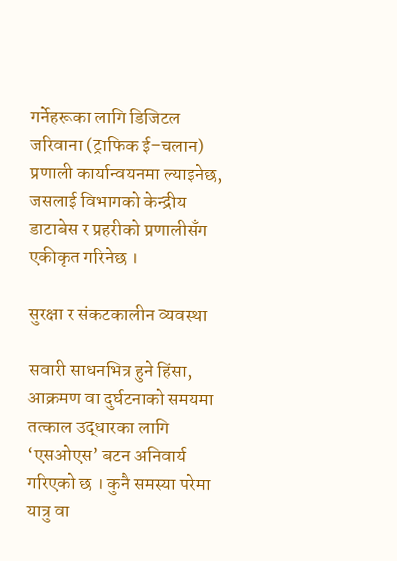गर्नेहरूका लागि डिजिटल जरिवाना (ट्राफिक ई–चलान) प्रणाली कार्यान्वयनमा ल्याइनेछ, जसलाई विभागको केन्द्रीय डाटाबेस र प्रहरीको प्रणालीसँग एकीकृत गरिनेछ ।

सुरक्षा र संकटकालीन व्यवस्था

सवारी साधनभित्र हुने हिंसा, आक्रमण वा दुर्घटनाको समयमा तत्काल उद्धारका लागि ‘एसओएस’ बटन अनिवार्य गरिएको छ । कुनै समस्या परेमा यात्रु वा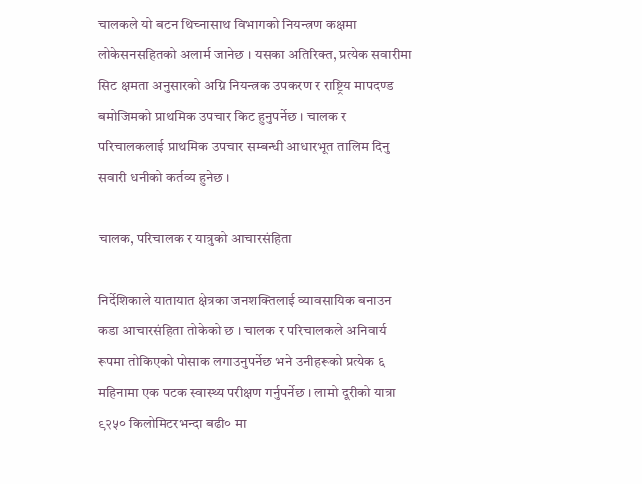चालकले यो बटन थिच्नासाथ विभागको नियन्त्रण कक्षमा लोकेसनसहितको अलार्म जानेछ । यसका अतिरिक्त, प्रत्येक सवारीमा सिट क्षमता अनुसारको अग्नि नियन्त्रक उपकरण र राष्ट्रिय मापदण्ड बमोजिमको प्राथमिक उपचार किट हुनुपर्नेछ । चालक र परिचालकलाई प्राथमिक उपचार सम्बन्धी आधारभूत तालिम दिनु सवारी धनीको कर्तव्य हुनेछ ।

चालक, परिचालक र यात्रुको आचारसंहिता

निर्देशिकाले यातायात क्षेत्रका जनशक्तिलाई व्यावसायिक बनाउन कडा आचारसंहिता तोकेको छ । चालक र परिचालकले अनिवार्य रूपमा तोकिएको पोसाक लगाउनुपर्नेछ भने उनीहरूको प्रत्येक ६ महिनामा एक पटक स्वास्थ्य परीक्षण गर्नुपर्नेछ । लामो दूरीको यात्रा ९२५० किलोमिटरभन्दा बढी० मा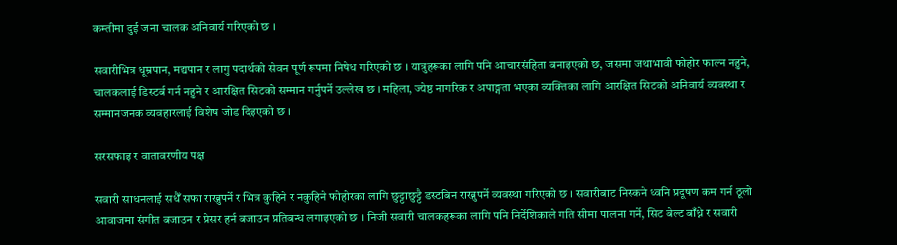कम्तीमा दुई जना चालक अनिवार्य गरिएको छ ।

सवारीभित्र धूम्रपान, मद्यपान र लागु पदार्थको सेवन पूर्ण रूपमा निषेध गरिएको छ । यात्रुहरूका लागि पनि आचारसंहिता बनाइएको छ, जसमा जथाभावी फोहोर फाल्न नहुने, चालकलाई डिस्टर्ब गर्न नहुने र आरक्षित सिटको सम्मान गर्नुपर्ने उल्लेख छ । महिला, ज्येष्ठ नागरिक र अपाङ्गता भएका व्यक्तिका लागि आरक्षित सिटको अनिवार्य व्यवस्था र सम्मानजनक व्यवहारलाई विशेष जोड दिइएको छ ।

सरसफाइ र वातावरणीय पक्ष

सवारी साधनलाई सधैँ सफा राख्नुपर्ने र भित्र कुहिने र नकुहिने फोहोरका लागि छुट्टाछुट्टै डस्टबिन राख्नुपर्ने व्यवस्था गरिएको छ । सवारीबाट निस्कने ध्वनि प्रदूषण कम गर्न ठूलो आवाजमा संगीत बजाउन र प्रेसर हर्न बजाउन प्रतिबन्ध लगाइएको छ । निजी सवारी चालकहरूका लागि पनि निर्देशिकाले गति सीमा पालना गर्ने, सिट बेल्ट बाँध्ने र सवारी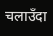चलाउँदा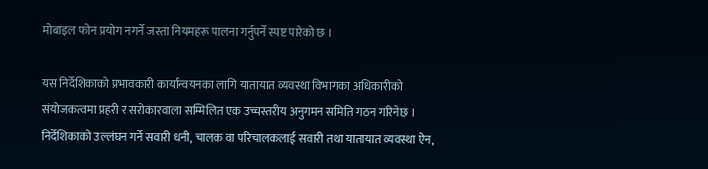मोबाइल फोन प्रयोग नगर्ने जस्ता नियमहरू पालना गर्नुपर्ने स्पष्ट पारेको छ ।

यस निर्देशिकाको प्रभावकारी कार्यान्वयनका लागि यातायात व्यवस्था विभागका अधिकारीको संयोजकत्वमा प्रहरी र सरोकारवाला सम्मिलित एक उच्चस्तरीय अनुगमन समिति गठन गरिनेछ । निर्देशिकाको उल्लंघन गर्ने सवारी धनी, चालक वा परिचालकलाई सवारी तथा यातायात व्यवस्था ऐन,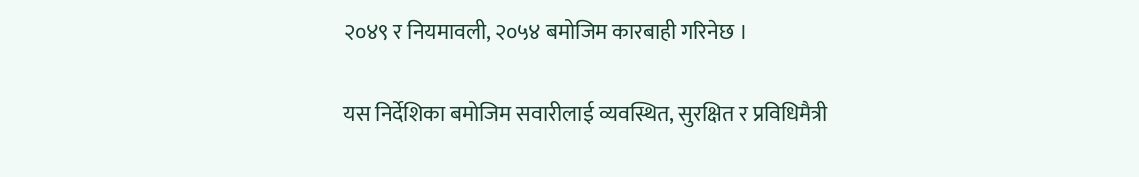२०४९ र नियमावली, २०५४ बमोजिम कारबाही गरिनेछ ।

यस निर्देशिका बमोजिम सवारीलाई व्यवस्थित, सुरक्षित र प्रविधिमैत्री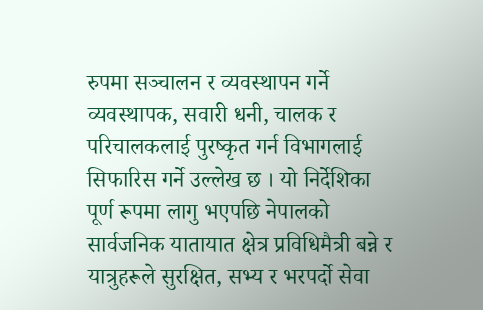रुपमा सञ्चालन र व्यवस्थापन गर्ने व्यवस्थापक, सवारी धनी, चालक र परिचालकलाई पुरष्कृत गर्न विभागलाई सिफारिस गर्ने उल्लेख छ । यो निर्देशिका पूर्ण रूपमा लागु भएपछि नेपालको सार्वजनिक यातायात क्षेत्र प्रविधिमैत्री बन्ने र यात्रुहरूले सुरक्षित, सभ्य र भरपर्दो सेवा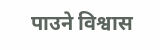पाउने विश्वास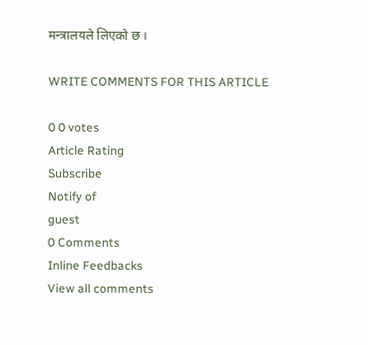मन्त्रालयले लिएको छ ।

WRITE COMMENTS FOR THIS ARTICLE

0 0 votes
Article Rating
Subscribe
Notify of
guest
0 Comments
Inline Feedbacks
View all comments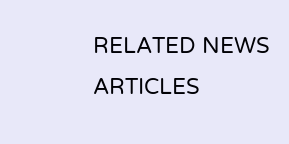RELATED NEWS ARTICLES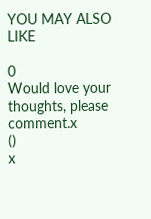YOU MAY ALSO LIKE

0
Would love your thoughts, please comment.x
()
x